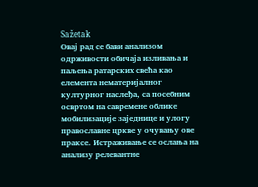Sažetak
Овај рад се бави анализом одрживости обичаја изливања и паљења ратарских свећа као елемента нематеријалног културног наслеђа, са посебним освртом на савремене облике мобилизације заједнице и улогу православне цркве у очувању ове праксе. Истраживање се ослања на анализу релевантне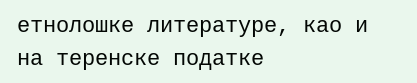етнолошке литературе, као и на теренске податке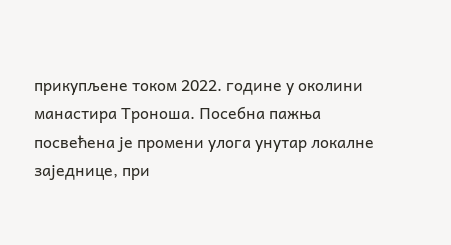прикупљене током 2022. године у околини манастира Троноша. Посебна пажња посвећена је промени улога унутар локалне заједнице, при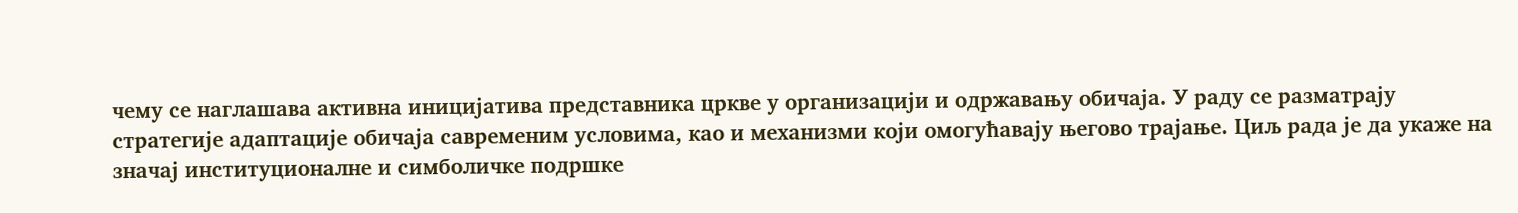чему се наглашава активна иницијатива представника цркве у организацији и одржавању обичаја. У раду се разматрају стратегије адаптације обичаја савременим условима, као и механизми који омогућавају његово трајање. Циљ рада је да укаже на значај институционалне и симболичке подршке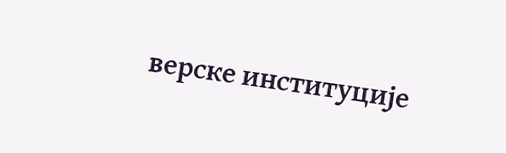верске институције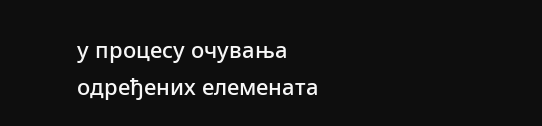у процесу очувања одређених елемената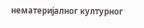нематеријалног културног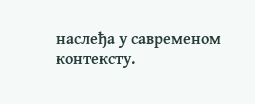наслеђа у савременом контексту.